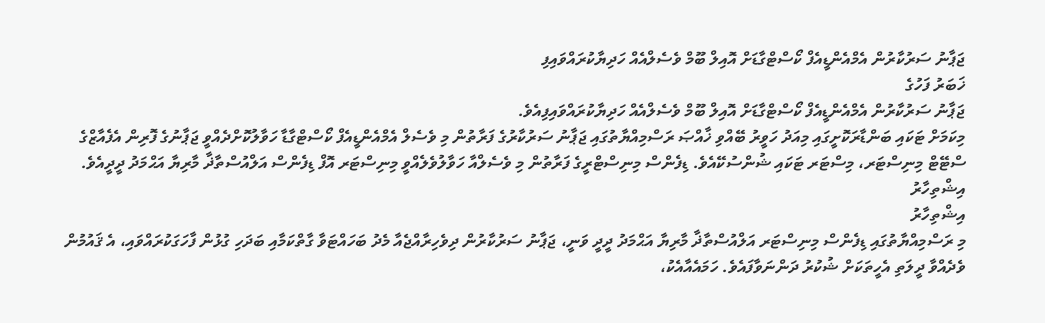ޖަޕާނު ސަރުކާރުން އެމްއެންޑީއެފް ކޯސްޓްގާޑަށް އޮއިލް ބޫމް ވެސެލްއެއް ހަދިޔާކުރައްވައިފި
ޚަބަރު ފަހުގެ
ޖަޕާނު ސަރުކާރުން އެމްއެންޑީއެފް ކޯސްޓްގާޑަށް އޮއިލް ބޫމް ވެސެލްއެއް ހަދިޔާކުރައްވައިފިއެވެ.
މިކަމަށް ޓަކައި ބަންޑާރަކޮށީގައި މިއަދު ހަވީރު ބޭއްވި ޚާއްޞަ ރަސްމިއްޔާތުގައި ޖަޕާނު ސަރުކާރުގެ ފަރާތުން މި ވެސެލް އެމްއެންޑީއެފް ކޯސްޓްގާޑާ ހަވާލުކޮށްދެއްވީ ޖަޕާނުގެ ފޮރިން އެފެއާޒްގެ ސްޓޭޓް މިނިސްޓަރ، މިސްޓަރ ޓަކައި ޝުންސުކޭއެވެ. ޑިފެންސް މިނިސްޓްރީގެ ފަރާތުން މި ވެސެލްއާ ހަވާލުވެލެއްވީ މިނިސްޓަރ އޮފް ޑިފެންސް އަލްއުސްތާޛާ މާރިޔާ އަޙްމަދު ދީދީއެވެ.
އިޝްތިހާރު
އިޝްތިހާރު
މި ރަސްމިއްޔާތުގައި ޑިފެންސް މިނިސްޓަރ އަލްއުސްތާޛާ މާރިޔާ އަޙްމަދު ދީދީ ވަނީ، ޖަޕާނު ސަރުކާރުން ދިވެހިރާއްޖެއާ މެދު ބަހައްޓަވާ ގާތްކަމާއި ބަދަހި ގުޅުން ފާހަގަކުރައްވައި، އެ ޤައުމުން ވެދެއްވާ ދީލަތި އެހީތަކަށް ޝުކުރު ދަންނަވާފައެވެ. ހަމައެއާއެކު،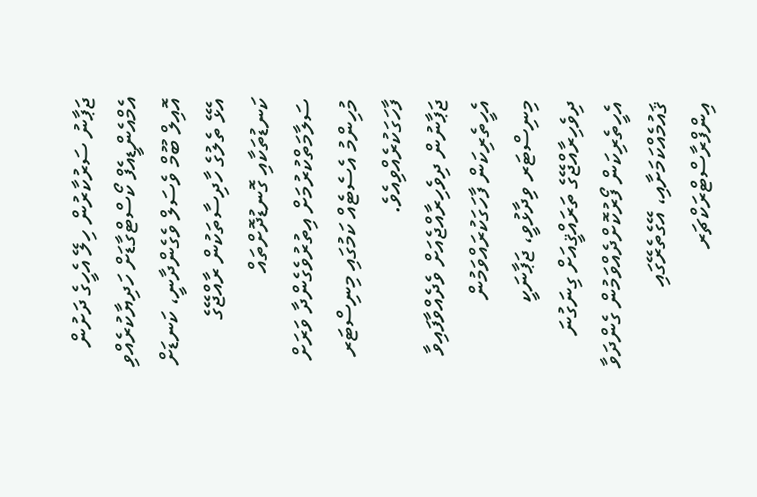ޖަޕާނު ސަރުކާރުން ހިލޭ އެހީގެ ދަށުން އެމްއެންޑީއެފް ކޯސްޓްގާޑަށް ހަދިޔާކުރެއްވި އޮއިލް ބޫމް ވެސަލް ވެގެންދާނީ، ކަނޑަށް އެޅޭ ތެލުގެ ހާދިސާތަކުން ރާއްޖޭގެ ކަނޑުތަކާއި ގޮނޑުދޮށްތައް ސަލާމަތްކުރުމަށް އިތުރުވެގެންދާ ވަރަށް މުހިންމު އެސެޓެއް ކަމުގައި މިނިސްޓަރ ފާހަގަކުރެއްވިއެވެ.
ޖަޕާނުން ދިވެހިރާއްޖެއަށް ވެދެއްވާފައިވާ އެހީތެރިކަން ފާހަގަކުރައްވަމުން މިނިސްޓަރ ވިދާޅުވީ، ޖަޕާނަކީ ދިވެހިރާއްޖޭގެ ތަރައްޤީއަށް ގިނަގުނަ އެހީތެރިކަން ފޯރުކޮށްދެއްވަމުން ގެންދަވާ ޤައުމެއްކަމަށާއި، އޭގެތެރޭގައި އިންފްރާސްޓްރަކްޗަރ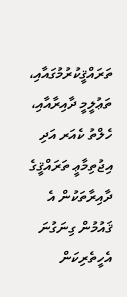ތަރައްޤީކުރުމުގައާއި، ތަޢުލީމީ ދާއިރާއާއި، ހެލްތު ކެއަރ އަދި އިޖުތިމާޢީ ތަރައްޤީގެ ދާއިރާތަކުން އެ ޤައުމުން ގިނަގުނަ އެހީތެރިކަން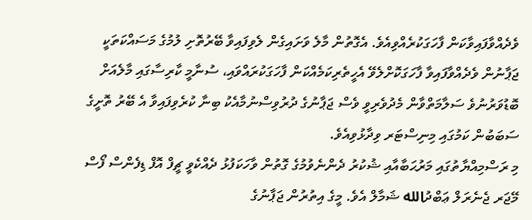ވެދެއްވާފައިވާކަން ފާހަގަކުރެއްވިއެވެ. އެގޮތުން މާލެ ވަށައިގެން ލެވިފައިވާ ބޭރުތޮށި ލުމުގެ މަސައްކަތަކީ ޖަޕާނުން ވެދެއްވާފައިވާ ފާހަގަކޮށްލެވޭ އެހީތެރިކަމެއްކަން ފާހަގަކުރައްވައި، ސުނާމީ ކާރިސާގައި މާލެއަށް ބޮޑުވަރުނުވެ ސަލާމަތްވާން މެދުވެރިވީ ވެސް ޖަޕާނުގެ ދުރުވިސްނުމާއެކު ބިނާ ކުރެވިފައިވާ އެ ބޭރު ތޮށީގެ ސަބަބުން ކަމުގައި މިނިސްޓަރ ވިދާޅުވިއެވެ.
މި ރަސްމިއްޔާތުގައި މަރުޙަބާއާއި ޝުކުރު ދެންނެވުމުގެ ގޮތުން ވާހަކަފުޅު ދެއްކެވީ ޗީފް އޮފް ޑިފެންސް ފޯސް މޭޖަރ ޖެނެރަލް ޢަބްދުالله ޝަމާލް އެވެ. މީގެ އިތުރުން ޖަޕާނުގެ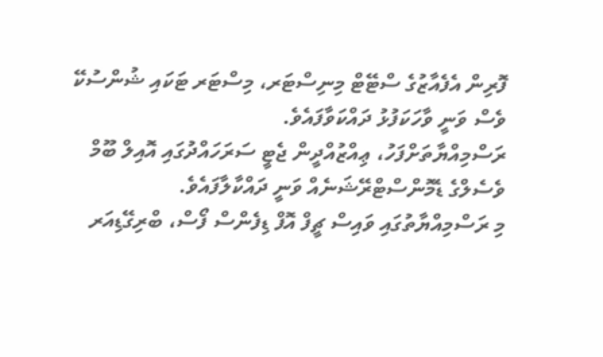ފޮރިން އެފެއާޒުގެ ސްޓޭޓް މިނިސްޓަރ، މިސްޓަރ ޓަކައި ޝުންސުކޭ ވެސް ވަނީ ވާހަކަފުޅު ދައްކަވާފައެވެ.
ރަސްމިއްޔާތަށްފަހު، ޢިއްޒުއްދީން ޖެޓީ ސަރަހައްދުގައި އޮއިލް ބޫމް ވެސެލްގެ ޑެމޮންސްޓްރޭޝަނެއް ވަނީ ދައްކާލާފައެވެ.
މި ރަސްމިއްޔާތުގައި ވައިސް ޗީފް އޮފް ޑިފެންސް ފޯސް، ބްރިގޭޑިއަރ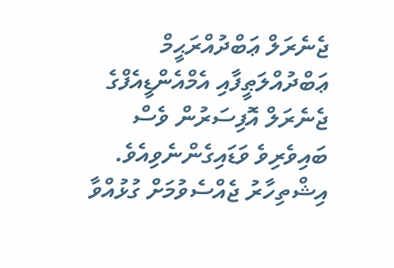ޖެނެރަލް ޢަބްދުއްރަޙީމް ޢަބްދުއްލަޠީފާއި އެމްއެންޑީއެފްގެ ޖެނެރަލް އޮފިސަރުން ވެސް ބައިވެރިވެ ވަޑައިގެންނެވިއެވެ.
އިޝްތިހާރު ޖެއްސެވުމަށް ގުޅުއްވާ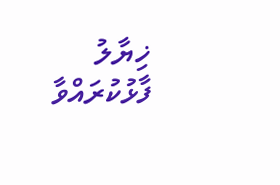ޚިޔާލު ފާޅުކުރައްވާ